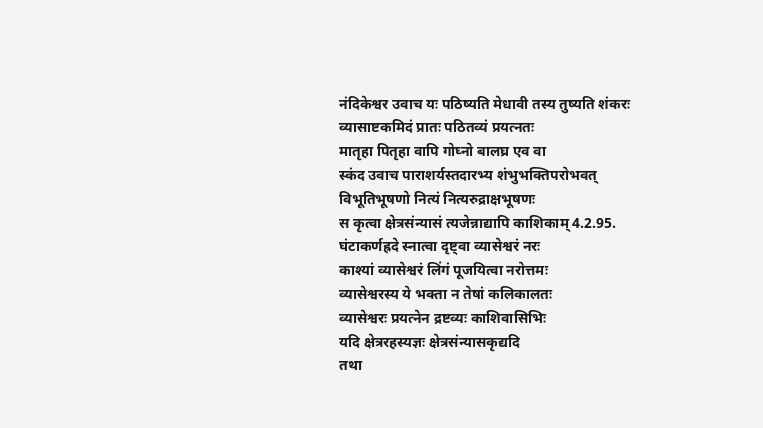नंदिकेश्वर उवाच यः पठिष्यति मेधावी तस्य तुष्यति शंकरः
व्यासाष्टकमिदं प्रातः पठितव्यं प्रयत्नतः
मातृहा पितृहा वापि गोघ्नो बालघ्र एव वा
स्कंद उवाच पाराशर्यस्तदारभ्य शंभुभक्तिपरोभवत्
विभूतिभूषणो नित्यं नित्यरुद्राक्षभूषणः
स कृत्वा क्षेत्रसंन्यासं त्यजेन्नाद्यापि काशिकाम् 4.2.95.
घंटाकर्णह्रदे स्नात्वा दृष्ट्वा व्यासेश्वरं नरः
काश्यां व्यासेश्वरं लिंगं पूजयित्वा नरोत्तमः
व्यासेश्वरस्य ये भक्ता न तेषां कलिकालतः
व्यासेश्वरः प्रयत्नेन द्रष्टव्यः काशिवासिभिः
यदि क्षेत्ररहस्यज्ञः क्षेत्रसंन्यासकृद्यदि
तथा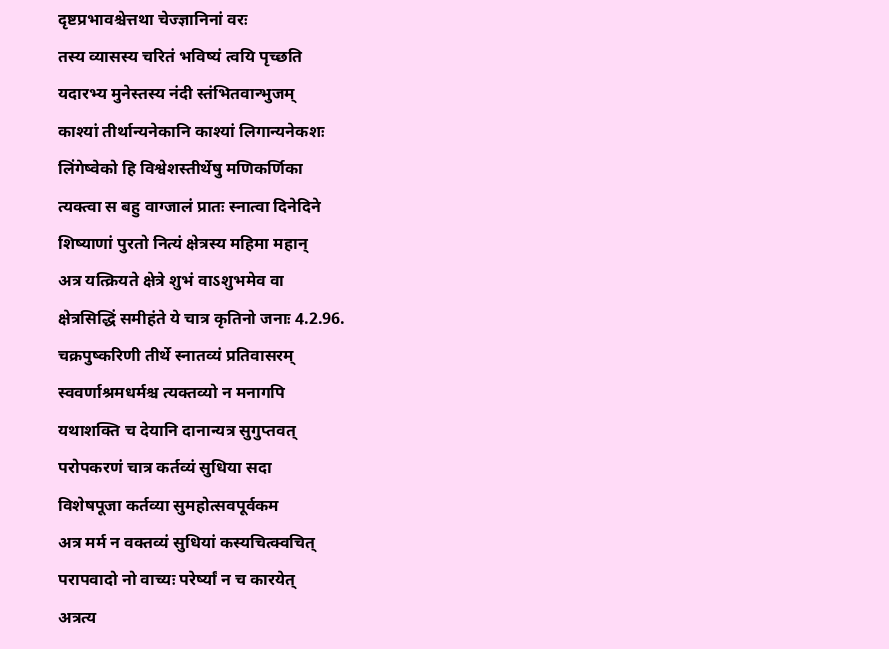दृष्टप्रभावश्चेत्तथा चेज्ज्ञानिनां वरः
तस्य व्यासस्य चरितं भविष्यं त्वयि पृच्छति
यदारभ्य मुनेस्तस्य नंदी स्तंभितवान्भुजम्
काश्यां तीर्थान्यनेकानि काश्यां लिगान्यनेकशः
लिंगेष्वेको हि विश्वेशस्तीर्थेषु मणिकर्णिका
त्यक्त्वा स बहु वाग्जालं प्रातः स्नात्वा दिनेदिने
शिष्याणां पुरतो नित्यं क्षेत्रस्य महिमा महान्
अत्र यत्क्रियते क्षेत्रे शुभं वाऽशुभमेव वा
क्षेत्रसिद्धिं समीहंते ये चात्र कृतिनो जनाः 4.2.96.
चक्रपुष्करिणी तीर्थे स्नातव्यं प्रतिवासरम्
स्ववर्णाश्रमधर्मश्च त्यक्तव्यो न मनागपि
यथाशक्ति च देयानि दानान्यत्र सुगुप्तवत्
परोपकरणं चात्र कर्तव्यं सुधिया सदा
विशेषपूजा कर्तव्या सुमहोत्सवपूर्वकम
अत्र मर्म न वक्तव्यं सुधियां कस्यचित्क्वचित्
परापवादो नो वाच्यः परेर्ष्यां न च कारयेत्
अत्रत्य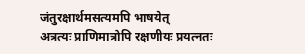जंतुरक्षार्थमसत्यमपि भाषयेत्
अत्रत्यः प्राणिमात्रोपि रक्षणीयः प्रयत्नतः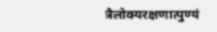त्रैलोक्यरक्षणात्पुण्यं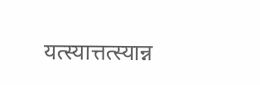यत्स्यात्तत्स्यान्न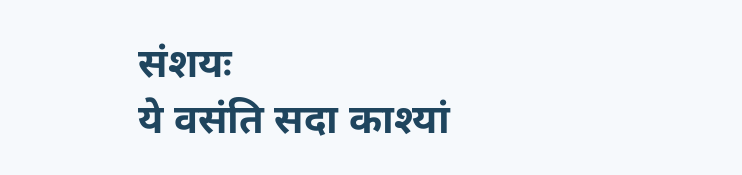संशयः
ये वसंति सदा काश्यां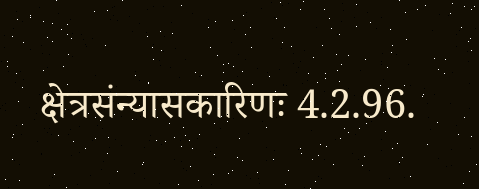क्षेत्रसंन्यासकारिणः 4.2.96.